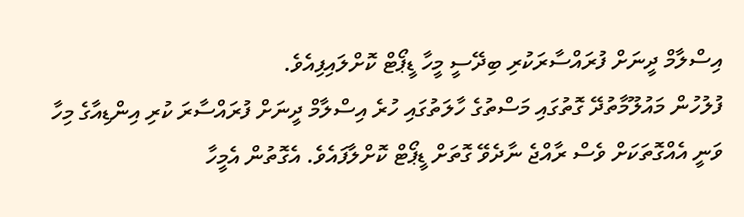އިސްލާމް ދީނަށް ފުރައްސާރަކުރި ބިދޭސީ މީހާ ޑީޕޯޓް ކޮށްލައިފިއެވެ.
ފުލުހުން މައުލޫމާތުދޭ ގޮތުގައި މަސްތުގެ ހާލަތުގައި ހުރެ އިސްލާމް ދީނަށް ފުރައްސާރަ ކުރި އިންޑިއާގެ މިހާ ވަނީ އެއްގޮތަކަށް ވެސް ރާއްޖެ ނާދެވޭ ގޮތަށް ޑީޕޯޓް ކޮށްލާފައެވެ. އެގޮތުން އެމީހާ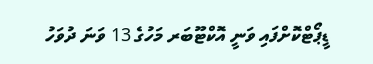ޑީޕޯޓްކޮށްފައި ވަނީ އޮކްޓޫބަރ މަހުގެ 13 ވަނަ ދުވަހު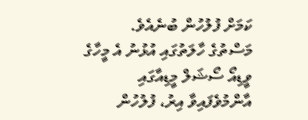ކަމަށް ފުލުހުން ބުނެއެވެ.
މަސްތުގެ ހާލަތުގައި އުޅުނު އެ މީހާގެ ވީޑިއޯ ސޯޝަލް މީޑިއާގައި އާންމުވެފައިވާ އިރު، ފުލުހުން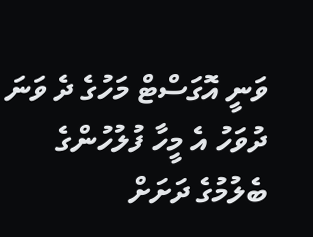ވަނީ އޮގަސްޓް މަހުގެ ދެ ވަނަ ދުވަހު އެ މީހާ ފުލުހުންގެ ބެލުމުގެ ދަށަށް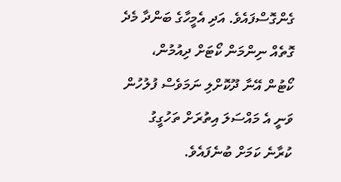ގެންގޮސްފައެވެ. އަދި އެމީހާގެ ބަންދާ މެދެ ގޮތެއް ނިންމަން ކޯޓަށް ދިއުމުން، ކޯޓުން އޭނާ ދޫކޮށްލި ނަމަވެސް ފުލުހުން ވަނީ އެ މައްސަލަ އިތުރަށް ތަހުގީގު ކުރާނެ ކަމަށް ބުނެފައެވެ.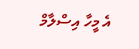އެ މީހާ އިސްލާމް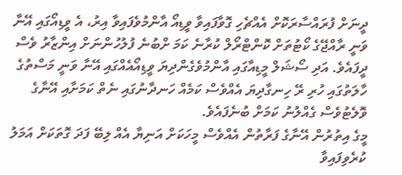ދީނަށް ފުރައްސާރަކޮށް އެއްޗެހި ގޮވާފައިވާ ވީޑިއޯ އާންމުވެފައިވާ އިރު، އެ ވީޑިއޯގައި އޭނާ ވަނީ ރާއްޖޭގެ ކޯޓުތަށް ކޮންޓްރޯލް ކުރާނެ ކަމަ ށްބުނެ ފުލުހުންނަށް އިންޒާރު ވެސް ދީފައެވެ. އަދި ސޯޝަލް މީޑިއާގައި އާންމުވެގެންދިޔަ ވީޑިއޯއެއްގައި އޭނާ ވަނީ މަސްތުގެ ހާލަތުގައި ހުރި ރޭ ހިނގާދިޔަ އެއްވެސް ކަމެއް ހަނދާނުގައި ނެތް ކަމަށާއި އޭނާގެ ވޮލެޓުވެސް ގެއްލުނު ކަމަށް ބުނެފައެވެ.
މީގެ އިތުރުން އޭނާގެ ފަރާތުން އެއްވެސް މީހަކަށް އަނިޔާ އެއް ލިބޭ ފަދަ ގޮތަކަށް އަމަލު ކުރެވިފައިވާ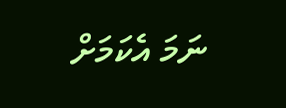ނަމަ އެކަމަށް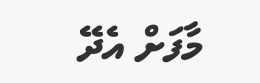މާފަށް އެދޭ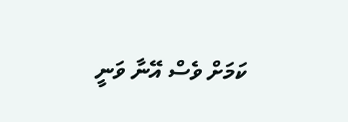ކަމަށް ވެސް އޭނާ ވަނީ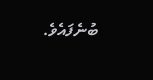ބުނެފައެވެ.